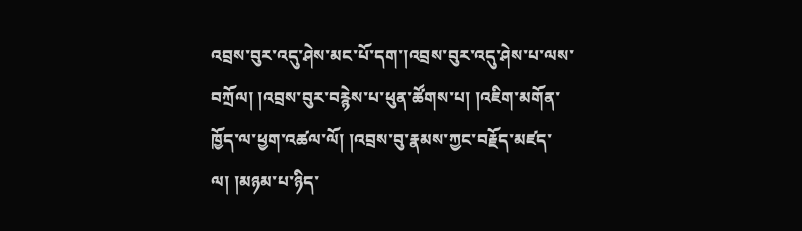འབྲས་བུར་འདུ་ཤེས་མང་པོ་དག་།འབྲས་བུར་འདུ་ཤེས་པ་ལས་བཀྲོལ། །འབྲས་བུར་བརྙེས་པ་ཕུན་ཚོགས་པ། །འཇིག་མགོན་ཁྱོད་ལ་ཕྱག་འཚལ་ལོ། །འབྲས་བུ་རྣམས་ཀྱང་བརྗོད་མཛད་ལ། །མཉམ་པ་ཉིད་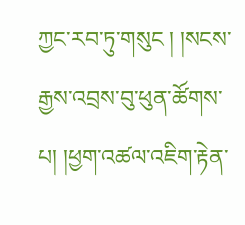ཀྱང་རབ་ཏུ་གསུང ། །སངས་རྒྱས་འབྲས་བུ་ཕུན་ཚོགས་པ། །ཕྱག་འཚལ་འཇིག་རྟེན་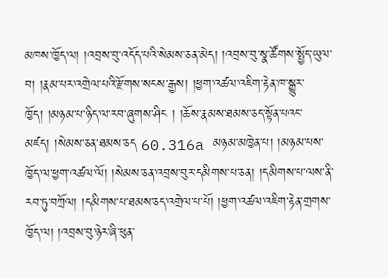མཁས་ཁྱོད་ལ། །འབྲས་བུ་འདོད་པའི་སེམས་ཅན་མེད། །འབྲས་བུ་སྣ་ཚོགས་སྤྱོད་ཡུལ་བ། །རྣམ་པར་འགྲེལ་པའི་རྫོགས་སངས་རྒྱས། །ཕྱག་འཚལ་འཇིག་རྟེན་ཁ་སྒྱུར་ཁྱོད། །མཉམ་པ་ཉིད་ལ་རབ་ཞུགས་ཤིང ། །ཆོས་རྣམས་ཐམས་ཅད་སྟོན་པའང་མཛད། །སེམས་ཅན་ཐམས་ཅད 60.316a མཉམ་མཁྱེན་པ། །མཉམ་པས་ཁྱོད་ལ་ཕྱག་འཚལ་ལོ། །སེམས་ཅན་འབྲས་བུར་དམིགས་པ་ཅན། །དམིགས་པ་ལས་ནི་རབ་ཏུ་བཀྲོལ། །དམིགས་པ་ཐམས་ཅད་འགྲེལ་པ་པོ། །ཕྱག་འཚལ་འཇིག་རྟེན་གྲགས་ཁྱོད་ལ། །འབྲས་བུ་ཉེར་ཞི་ཕུན་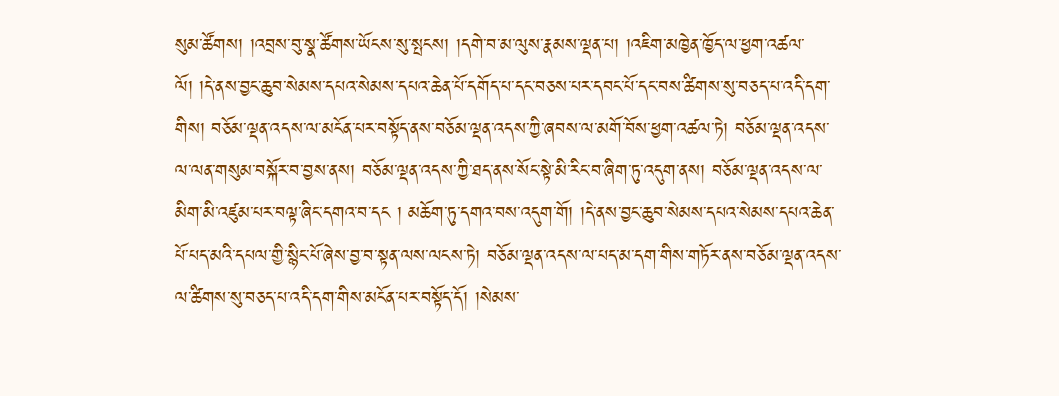སུམ་ཚོགས། །འབྲས་བུ་སྣ་ཚོགས་ཡོངས་སུ་སྤངས། །དགེ་བ་མ་ལུས་རྣམས་ལྡན་པ། །འཇིག་མཁྱེན་ཁྱོད་ལ་ཕྱག་འཚལ་ལོ། །དེ་ནས་བྱང་ཆུབ་སེམས་དཔའ་སེམས་དཔའ་ཆེན་པོ་དགོད་པ་དང་བཅས་པར་དབང་པོ་དང་བས་ཚིགས་སུ་བཅད་པ་འདི་དག་གིས། བཅོམ་ལྡན་འདས་ལ་མངོན་པར་བསྟོད་ནས་བཅོམ་ལྡན་འདས་ཀྱི་ཞབས་ལ་མགོ་བོས་ཕྱག་འཚལ་ཏེ། བཅོམ་ལྡན་འདས་ལ་ལན་གསུམ་བསྐོར་བ་བྱས་ནས། བཅོམ་ལྡན་འདས་ཀྱི་ཐད་ནས་སོང་སྟེ་མི་རིང་བ་ཞིག་ཏུ་འདུག་ནས། བཅོམ་ལྡན་འདས་ལ་མིག་མི་འཛུམ་པར་བལྟ་ཞིང་དགའ་བ་དང ། མཆོག་ཏུ་དགའ་བས་འདུག་གོ། །དེ་ནས་བྱང་ཆུབ་སེམས་དཔའ་སེམས་དཔའ་ཆེན་པོ་པད་མའི་དཔལ་གྱི་སྙིང་པོ་ཞེས་བྱ་བ་སྟན་ལས་ལངས་ཏེ། བཅོམ་ལྡན་འདས་ལ་པད་མ་དག་གིས་གཏོར་ནས་བཅོམ་ལྡན་འདས་ལ་ཚིགས་སུ་བཅད་པ་འདི་དག་གིས་མངོན་པར་བསྟོད་དོ། །སེམས་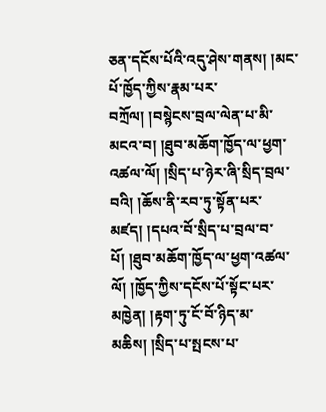ཅན་དངོས་པོའི་འདུ་ཤེས་གནས། །མང་པོ་ཁྱོད་ཀྱིས་རྣམ་པར་བཀྲོལ། །བསྙེངས་བྲལ་ལེན་པ་མི་མངའ་བ། །ཐུབ་མཆོག་ཁྱོད་ལ་ཕྱག་འཚལ་ལོ། །སྲིད་པ་ཉེར་ཞི་སྲིད་བྲལ་བའི། །ཆོས་ནི་རབ་ཏུ་སྟོན་པར་མཛད། །དཔའ་བོ་སྲིད་པ་བྲལ་བ་པོ། །ཐུབ་མཆོག་ཁྱོད་ལ་ཕྱག་འཚལ་ལོ། །ཁྱོད་ཀྱིས་དངོས་པོ་སྟོང་པར་མཁྱེན། །རྟག་ཏུ་ངོ་བོ་ཉིད་མ་མཆིས། །སྲིད་པ་སྤངས་པ་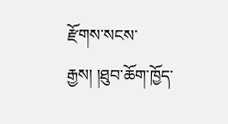རྫོགས་སངས་རྒྱས། །ཐུབ་ཆོག་ཁྱོད་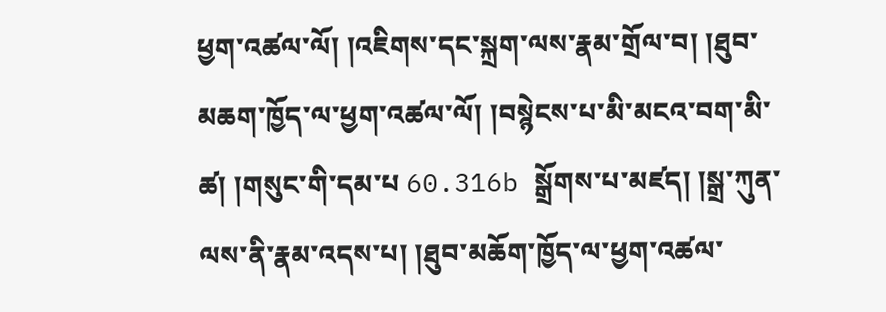ཕྱག་འཚལ་ལོ། །འཇིགས་དང་སྐྲག་ལས་རྣམ་གྲོལ་བ། །ཐུབ་མཆག་ཁྱོད་ལ་ཕྱག་འཚལ་ལོ། །བསྙེངས་པ་མི་མངའ་བག་མི་ཚ། །གསུང་གི་དམ་པ 60.316b སྒྲོགས་པ་མཛད། །སྒྲ་ཀུན་ལས་ནི་རྣམ་འདས་པ། །ཐུབ་མཆོག་ཁྱོད་ལ་ཕྱག་འཚལ་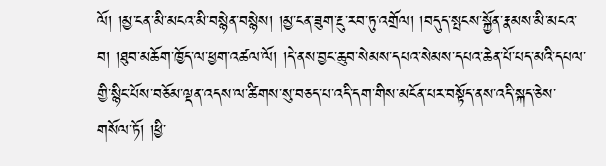ལོ། །མྱ་ངན་མི་མངའ་མི་བསྙེན་བསྙེས། །མྱ་ངན་ཟུག་རྔུ་རབ་ཏུ་འགྲོལ། །བདུད་སྤངས་སྐྱོན་རྣམས་མི་མངའ་བ། །ཐུབ་མཆོག་ཁྱོད་ལ་ཕྱག་འཚལ་ལོ། །དེ་ནས་བྱང་ཆུབ་སེམས་དཔའ་སེམས་དཔའ་ཆེན་པོ་པད་མའི་དཔལ་གྱི་སྙིང་པོས་བཅོམ་ལྡན་འདས་ལ་ཚིགས་སུ་བཅད་པ་འདི་དག་གིས་མངོན་པར་བསྟོད་ནས་འདི་སྐད་ཅེས་གསོལ་ཏོ། །ཕྱི་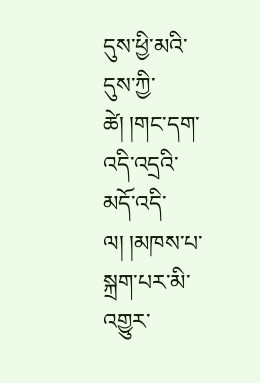དུས་ཕྱི་མའི་དུས་ཀྱི་ཚེ། །གང་དག་འདི་འདྲའི་མདོ་འདི་ལ། །མཁས་པ་སྐྲག་པར་མི་འགྱུར་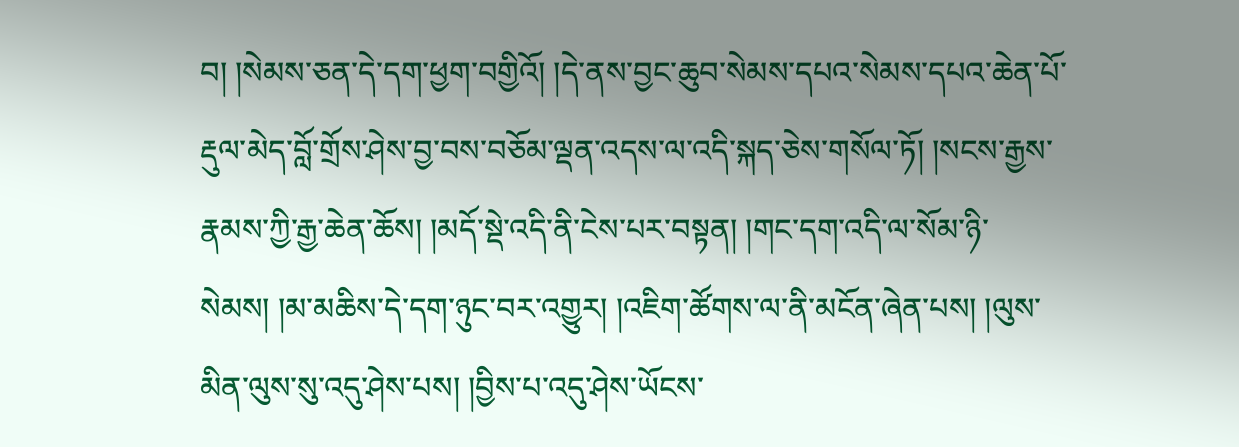བ། །སེམས་ཅན་དེ་དག་ཕྱག་བགྱིའོ། །དེ་ནས་བྱང་ཆུབ་སེམས་དཔའ་སེམས་དཔའ་ཆེན་པོ་རྡུལ་མེད་བློ་གྲོས་ཤེས་བྱ་བས་བཅོམ་ལྡན་འདས་ལ་འདི་སྐད་ཅེས་གསོལ་ཏོ། །སངས་རྒྱས་རྣམས་ཀྱི་རྒྱ་ཆེན་ཆོས། །མདོ་སྡེ་འདི་ནི་ངེས་པར་བསྟན། །གང་དག་འདི་ལ་སོམ་ཉི་སེམས། །མ་མཆིས་དེ་དག་ཉུང་བར་འགྱུར། །འཇིག་ཚོགས་ལ་ནི་མངོན་ཞེན་པས། །ལུས་མིན་ལུས་སུ་འདུ་ཤེས་པས། །བྱིས་པ་འདུ་ཤེས་ཡོངས་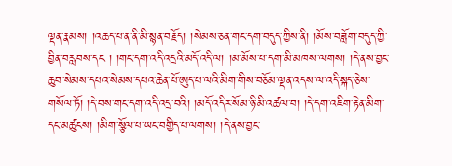ལྡན་རྣམས། །འཆད་པ་ན་ནི་མི་སྙན་བརྗོད། །སེམས་ཅན་གང་དག་བདུད་ཀྱིས་ནི། །མོས་བཟློག་བདུད་ཀྱི་བྱིན་བརླབས་དང ། །གང་དག་འདི་འདྲའི་མདོ་འདི་ལ། །མ་མོས་པ་དག་མི་མཁས་ལགས། །དེ་ནས་བྱང་ཆུབ་སེམས་དཔའ་སེམས་དཔའ་ཆེན་པོ་ཨུད་པ་ལའི་མིག་གིས་བཅོམ་ལྡན་འདས་ལ་འདི་སྐད་ཅེས་གསོལ་ཏོ། །དེ་བས་གང་དག་འདི་འདྲ་བའི། །མདོ་འདིར་སོམ་ཉི་མི་འཚལ་བ། །དེ་དག་འཇིག་རྟེན་མིག་དང་མཚུངས། །མིག་སྩོལ་པ་ཡང་བགྱིད་པ་ལགས། །དེ་ནས་བྱང་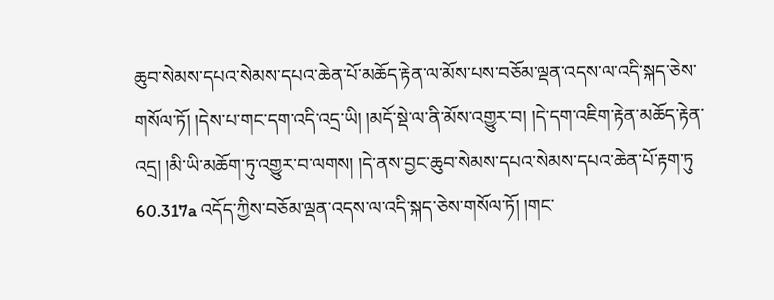ཆུབ་སེམས་དཔའ་སེམས་དཔའ་ཆེན་པོ་མཆོད་རྟེན་ལ་མོས་པས་བཅོམ་ལྡན་འདས་ལ་འདི་སྐད་ཅེས་གསོལ་ཏོ། །དེས་པ་གང་དག་འདི་འདྲ་ཡི། །མདོ་སྡེ་ལ་ནི་མོས་འགྱུར་བ། །དེ་དག་འཇིག་རྟེན་མཆོད་རྟེན་འདྲ། །མི་ཡི་མཆོག་ཏུ་འགྱུར་བ་ལགས། །དེ་ནས་བྱང་ཆུབ་སེམས་དཔའ་སེམས་དཔའ་ཆེན་པོ་རྟག་ཏུ 60.317a འདོད་ཀྱིས་བཅོམ་ལྡན་འདས་ལ་འདི་སྐད་ཅེས་གསོལ་ཏོ། །གང་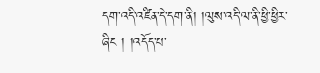དག་འདི་འཛིན་དེ་དག་ནི། །ལུས་འདི་ལ་ནི་ཕྱི་ཕྱིར་ཞིང ། །འདོད་པ་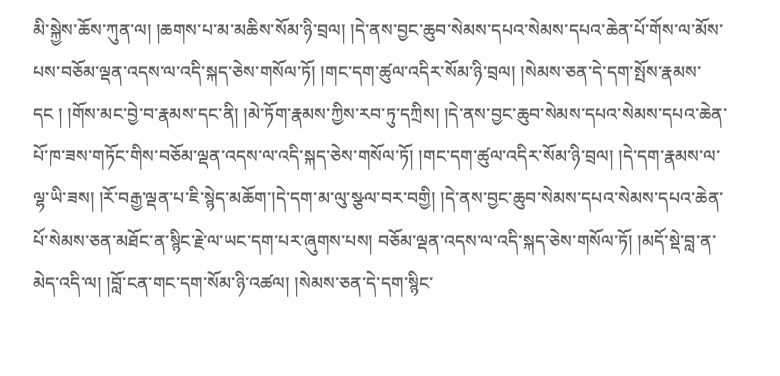མི་སྐྱེས་ཆོས་ཀུན་ལ། །ཆགས་པ་མ་མཆིས་སོམ་ཉི་བྲལ། །དེ་ནས་བྱང་ཆུབ་སེམས་དཔའ་སེམས་དཔའ་ཆེན་པོ་གོས་ལ་མོས་པས་བཅོམ་ལྡན་འདས་ལ་འདི་སྐད་ཅེས་གསོལ་ཏོ། །གང་དག་ཚུལ་འདིར་སོམ་ཉི་བྲལ། །སེམས་ཅན་དེ་དག་སྤོས་རྣམས་དང ། །གོས་མང་བྱེ་བ་རྣམས་དང་ནི། །མེ་ཏོག་རྣམས་ཀྱིས་རབ་ཏུ་དཀྲིས། །དེ་ནས་བྱང་ཆུབ་སེམས་དཔའ་སེམས་དཔའ་ཆེན་པོ་ཁ་ཟས་གཏོང་གིས་བཅོམ་ལྡན་འདས་ལ་འདི་སྐད་ཅེས་གསོལ་ཏོ། །གང་དག་ཚུལ་འདིར་སོམ་ཉི་བྲལ། །དེ་དག་རྣམས་ལ་ལྷ་ཡི་ཟས། །རོ་བརྒྱ་ལྡན་པ་ཇི་སྙེད་མཆོག་།དེ་དག་མ་ལུ་སྩལ་བར་བགྱི། །དེ་ནས་བྱང་ཆུབ་སེམས་དཔའ་སེམས་དཔའ་ཆེན་པོ་སེམས་ཅན་མཐོང་ན་སྙིང་རྗེ་ལ་ཡང་དག་པར་ཞུགས་པས། བཅོམ་ལྡན་འདས་ལ་འདི་སྐད་ཅེས་གསོལ་ཏོ། །མདོ་སྡེ་བླ་ན་མེད་འདི་ལ། །བློ་ངན་གང་དག་སོམ་ཉི་འཚལ། །སེམས་ཅན་དེ་དག་སྙིང་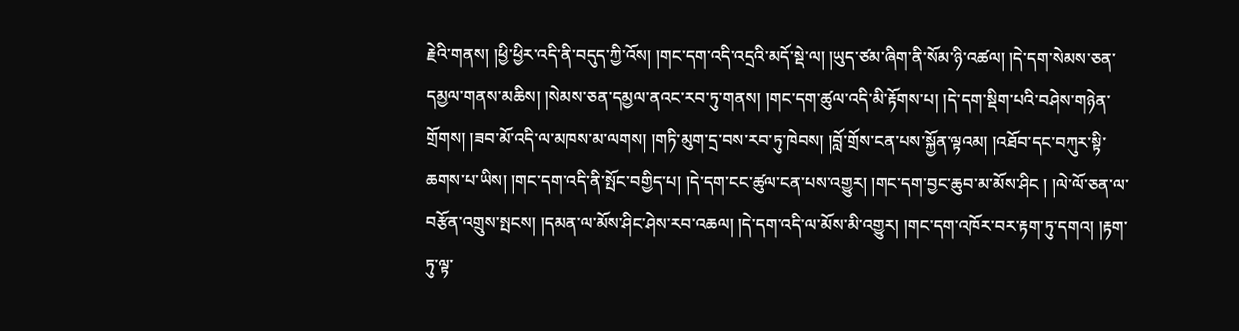རྗེའི་གནས། །ཕྱི་ཕྱིར་འདི་ནི་བདུད་ཀྱི་འོས། །གང་དག་འདི་འདྲའི་མདོ་སྡེ་ལ། །ཡུད་ཙམ་ཞིག་ནི་སོམ་ཉི་འཚལ། །དེ་དག་སེམས་ཅན་དམྱལ་གནས་མཆིས། །སེམས་ཅན་དམྱལ་ནའང་རབ་ཏུ་གནས། །གང་དག་ཚུལ་འདི་མི་རྟོགས་པ། །དེ་དག་སྡིག་པའི་བཤེས་གཉེན་གྲོགས། །ཟབ་མོ་འདི་ལ་མཁས་མ་ལགས། །གཏི་མུག་དྲ་བས་རབ་ཏུ་ཁེབས། །བློ་གྲོས་ངན་པས་སྐྱོན་ལྟའམ། །འཐོབ་དང་བཀུར་སྟི་ཆགས་པ་ཡིས། །གང་དག་འདི་ནི་སྤོང་བགྱིད་པ། །དེ་དག་ངང་ཚུལ་ངན་པས་འགྱུར། །གང་དག་བྱང་ཆུབ་མ་མོས་ཤིང ། །ལེ་ལོ་ཅན་ལ་བརྩོན་འགྲུས་སྤངས། །དམན་ལ་མོས་ཤིང་ཤེས་རབ་འཆལ། །དེ་དག་འདི་ལ་མོས་མི་འགྱུར། །གང་དག་འཁོར་བར་རྟག་ཏུ་དགའ། །རྟག་ཏུ་ལྟ་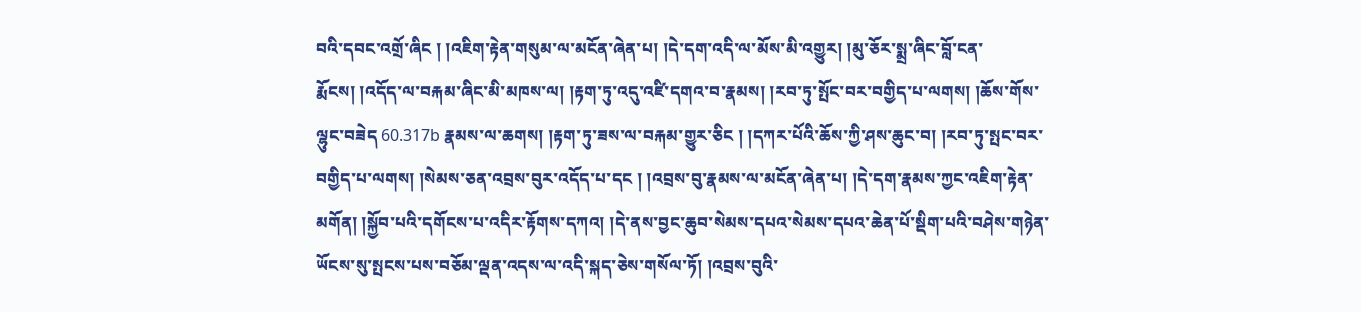བའི་དབང་འགྲོ་ཞིང ། །འཇིག་རྟེན་གསུམ་ལ་མངོན་ཞེན་པ། །དེ་དག་འདི་ལ་མོས་མི་འགྱུར། །མུ་ཅོར་སྨྲ་ཞིང་བློ་ངན་རྨོངས། །འདོད་ལ་བརྐམ་ཞིང་མི་མཁས་ལ། །རྟག་ཏུ་འདུ་འཛི་དགའ་བ་རྣམས། །རབ་ཏུ་སྤོང་བར་བགྱིད་པ་ལགས། །ཆོས་གོས་ལྷུང་བཟེད 60.317b རྣམས་ལ་ཆགས། །རྟག་ཏུ་ཟས་ལ་བརྐམ་གྱུར་ཅིང ། །དཀར་པོའི་ཆོས་ཀྱི་ཤས་ཆུང་བ། །རབ་ཏུ་སྤང་བར་བགྱིད་པ་ལགས། །སེམས་ཅན་འབྲས་བུར་འདོད་པ་དང ། །འབྲས་བུ་རྣམས་ལ་མངོན་ཞེན་པ། །དེ་དག་རྣམས་ཀྱང་འཇིག་རྟེན་མགོན། །སྐྱོབ་པའི་དགོངས་པ་འདིར་རྟོགས་དཀའ། །དེ་ནས་བྱང་ཆུབ་སེམས་དཔའ་སེམས་དཔའ་ཆེན་པོ་སྡིག་པའི་བཤེས་གཉེན་ཡོངས་སུ་སྤངས་པས་བཅོམ་ལྡན་འདས་ལ་འདི་སྐད་ཅེས་གསོལ་ཏོ། །འབྲས་བུའི་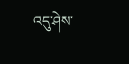འདུ་ཤེས་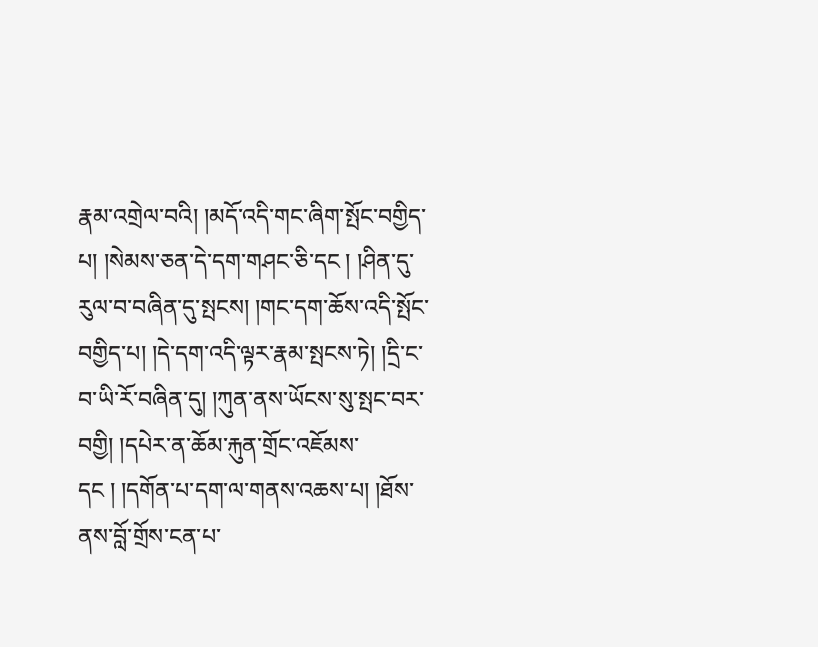རྣམ་འགྲེལ་བའི། །མདོ་འདི་གང་ཞིག་སྤོང་བགྱིད་པ། །སེམས་ཅན་དེ་དག་གཤང་ཅི་དང ། །ཤིན་དུ་རུལ་བ་བཞིན་དུ་སྤངས། །གང་དག་ཆོས་འདི་སྤོང་བགྱིད་པ། །དེ་དག་འདི་ལྟར་རྣམ་སྤངས་ཏེ། །དྲི་ང་བ་ཡི་རོ་བཞིན་དུ། །ཀུན་ནས་ཡོངས་སུ་སྤང་བར་བགྱི། །དཔེར་ན་ཆོམ་རྐུན་གྲོང་འཇོམས་དང ། །དགོན་པ་དག་ལ་གནས་འཆས་པ། །ཐོས་ནས་བློ་གྲོས་ངན་པ་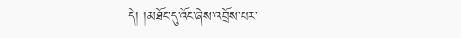དེ། །མཐོང་དུ་འོང་ཞེས་འབྲོས་པར་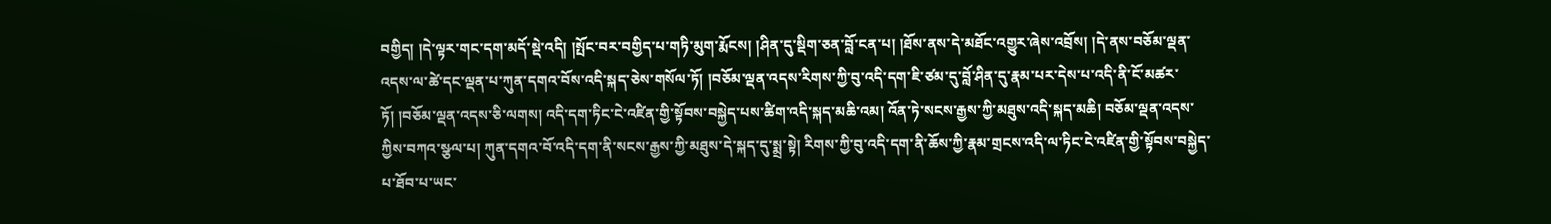བགྱིད། །དེ་ལྟར་གང་དག་མདོ་སྡེ་འདི། །སྤོང་བར་བགྱིད་པ་གཏི་མུག་རྨོངས། །ཤིན་དུ་སྡིག་ཅན་བློ་ངན་པ། །ཐོས་ནས་དེ་མཐོང་འགྱུར་ཞེས་འབྲོས། །དེ་ནས་བཅོམ་ལྡན་འདས་ལ་ཚེ་དང་ལྡན་པ་ཀུན་དགའ་བོས་འདི་སྐད་ཅེས་གསོལ་ཏོ། །བཅོམ་ལྡན་འདས་རིགས་ཀྱི་བུ་འདི་དག་ཇི་ཙམ་དུ་བློ་ཤིན་དུ་རྣམ་པར་དེས་པ་འདི་ནི་ངོ་མཚར་ཏོ། །བཅོམ་ལྡན་འདས་ཅི་ལགས། འདི་དག་ཏིང་ངེ་འཛིན་གྱི་སྟོབས་བསྐྱེད་པས་ཚིག་འདི་སྐད་མཆི་འམ། འོན་ཏེ་སངས་རྒྱས་ཀྱི་མཐུས་འདི་སྐད་མཆི། བཅོམ་ལྡན་འདས་ཀྱིས་བཀའ་སྩལ་པ། ཀུན་དགའ་བོ་འདི་དག་ནི་སངས་རྒྱས་ཀྱི་མཐུས་དེ་སྐད་དུ་སྨྲ་སྟེ། རིགས་ཀྱི་བུ་འདི་དག་ནི་ཆོས་ཀྱི་རྣམ་གྲངས་འདི་ལ་ཏིང་ངེ་འཛིན་གྱི་སྟོབས་བསྐྱེད་པ་ཐོབ་པ་ཡང་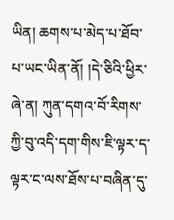ཡིན། ཆགས་པ་མེད་པ་ཐོབ་པ་ཡང་ཡིན་ནོ། །དེ་ཅིའི་ཕྱིར་ཞེ་ན། ཀུན་དགའ་བོ་རིགས་ཀྱི་བུ་འདི་དག་གིས་ཇི་ལྟར་ད་ལྟར་ང་ལས་ཐོས་པ་བཞིན་དུ་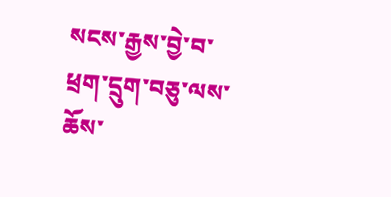སངས་རྒྱས་བྱེ་བ་ཕྲག་དྲུག་བཅུ་ལས་ཆོས་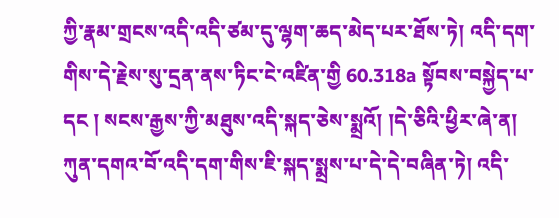ཀྱི་རྣམ་གྲངས་འདི་འདི་ཙམ་དུ་ལྷག་ཆད་མེད་པར་ཐོས་ཏེ། འདི་དག་གིས་དེ་རྗེས་སུ་དྲན་ནས་ཏིང་ངེ་འཛིན་གྱི 60.318a སྟོབས་བསྐྱེད་པ་དང ། སངས་རྒྱས་ཀྱི་མཐུས་འདི་སྐད་ཅེས་སྨྲའོ། །དེ་ཅིའི་ཕྱིར་ཞེ་ན། ཀུན་དགའ་བོ་འདི་དག་གིས་ཇི་སྐད་སྨྲས་པ་དེ་དེ་བཞིན་ཏེ། འདི་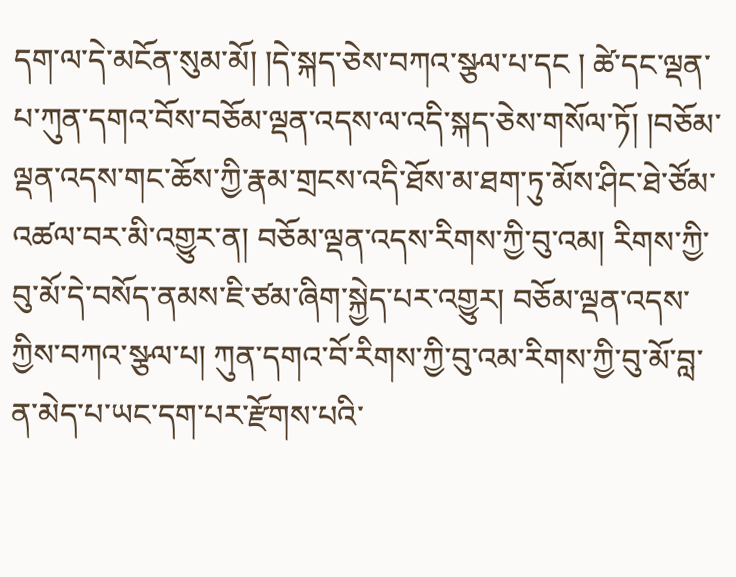དག་ལ་དེ་མངོན་སུམ་མོ། །དེ་སྐད་ཅེས་བཀའ་སྩལ་པ་དང ། ཚེ་དང་ལྡན་པ་ཀུན་དགའ་བོས་བཅོམ་ལྡན་འདས་ལ་འདི་སྐད་ཅེས་གསོལ་ཏོ། །བཅོམ་ལྡན་འདས་གང་ཆོས་ཀྱི་རྣམ་གྲངས་འདི་ཐོས་མ་ཐག་ཏུ་མོས་ཤིང་ཐེ་ཙོམ་འཚལ་བར་མི་འགྱུར་ན། བཅོམ་ལྡན་འདས་རིགས་ཀྱི་བུ་འམ། རིགས་ཀྱི་བུ་མོ་དེ་བསོད་ནམས་ཇི་ཙམ་ཞིག་སྐྱེད་པར་འགྱུར། བཅོམ་ལྡན་འདས་ཀྱིས་བཀའ་སྩལ་པ། ཀུན་དགའ་བོ་རིགས་ཀྱི་བུ་འམ་རིགས་ཀྱི་བུ་མོ་བླ་ན་མེད་པ་ཡང་དག་པར་རྫོགས་པའི་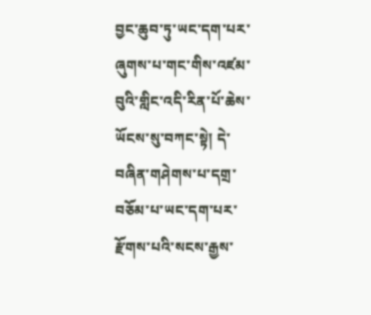བྱང་ཆུབ་ཏུ་ཡང་དག་པར་ཞུགས་པ་གང་གིས་འཛམ་བུའི་གླིང་འདི་རིན་པོ་ཆེས་ཡོངས་སུ་བཀང་སྟེ། དེ་བཞིན་གཤེགས་པ་དགྲ་བཅོམ་པ་ཡང་དག་པར་རྫོགས་པའི་སངས་རྒྱས་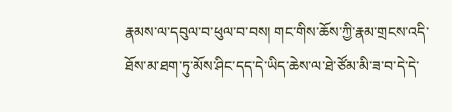རྣམས་ལ་དབུལ་བ་ཕུལ་བ་བས། གང་གིས་ཆོས་ཀྱི་རྣམ་གྲངས་འདི་ཐོས་མ་ཐག་ཏུ་མོས་ཤིང་དད་དེ་ཡིད་ཆེས་ལ་ཐེ་ཙོམ་མི་ཟ་བ་དེ་དེ་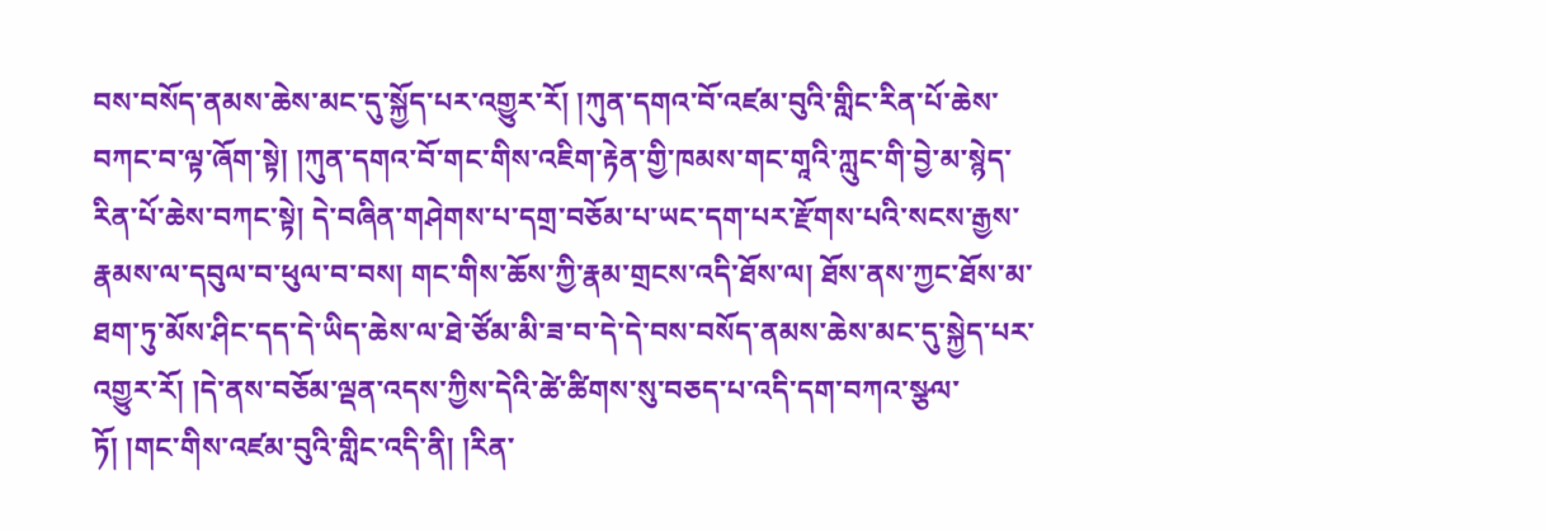བས་བསོད་ནམས་ཆེས་མང་དུ་སྐྱོད་པར་འགྱུར་རོ། །ཀུན་དགའ་བོ་འཛམ་བུའི་གླིང་རིན་པོ་ཆེས་བཀང་བ་ལྟ་ཞོག་སྟེ། །ཀུན་དགའ་བོ་གང་གིས་འཇིག་རྟེན་གྱི་ཁམས་གང་གཱའི་ཀླུང་གི་བྱེ་མ་སྙེད་རིན་པོ་ཆེས་བཀང་སྟེ། དེ་བཞིན་གཤེགས་པ་དགྲ་བཅོམ་པ་ཡང་དག་པར་རྫོགས་པའི་སངས་རྒྱས་རྣམས་ལ་དབུལ་བ་ཕུལ་བ་བས། གང་གིས་ཆོས་ཀྱི་རྣམ་གྲངས་འདི་ཐོས་ལ། ཐོས་ནས་ཀྱང་ཐོས་མ་ཐག་ཏུ་མོས་ཤིང་དད་དེ་ཡིད་ཆེས་ལ་ཐེ་ཙོམ་མི་ཟ་བ་དེ་དེ་བས་བསོད་ནམས་ཆེས་མང་དུ་སྐྱེད་པར་འགྱུར་རོ། །དེ་ནས་བཅོམ་ལྡན་འདས་ཀྱིས་དེའི་ཚེ་ཚིགས་སུ་བཅད་པ་འདི་དག་བཀའ་སྩལ་ཏོ། །གང་གིས་འཛམ་བུའི་གླིང་འདི་ནི། །རིན་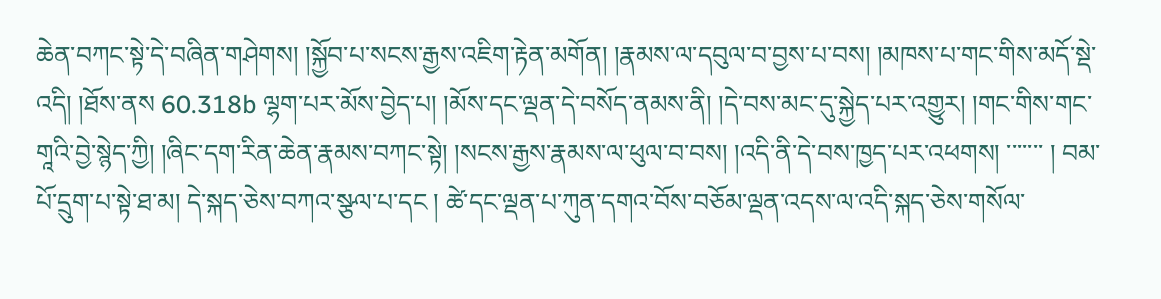ཆེན་བཀང་སྟེ་དེ་བཞིན་གཤེགས། །སྐྱོབ་པ་སངས་རྒྱས་འཇིག་རྟེན་མགོན། །རྣམས་ལ་དབུལ་བ་བྱས་པ་བས། །མཁས་པ་གང་གིས་མདོ་སྡེ་འདི། །ཐོས་ནས 60.318b ལྷག་པར་མོས་བྱེད་པ། །མོས་དང་ལྡན་དེ་བསོད་ནམས་ནི། །དེ་བས་མང་དུ་སྐྱེད་པར་འགྱུར། །གང་གིས་གང་གཱའི་བྱེ་སྙེད་ཀྱི། །ཞིང་དག་རིན་ཆེན་རྣམས་བཀང་སྟེ། །སངས་རྒྱས་རྣམས་ལ་ཕུལ་བ་བས། །འདི་ནི་དེ་བས་ཁྱད་པར་འཕགས། ་་་་་་་ ། བམ་པོ་དྲུག་པ་སྟེ་ཐ་མ། དེ་སྐད་ཅེས་བཀའ་སྩལ་པ་དང ། ཚེ་དང་ལྡན་པ་ཀུན་དགའ་བོས་བཅོམ་ལྡན་འདས་ལ་འདི་སྐད་ཅེས་གསོལ་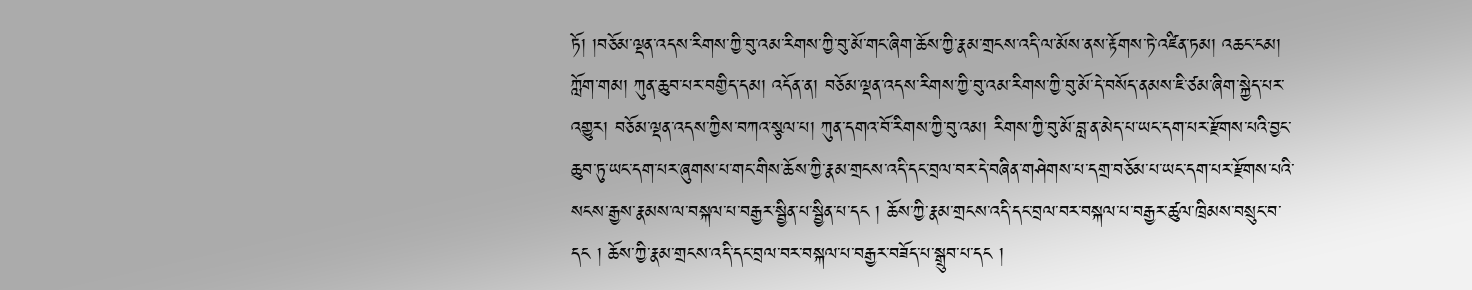ཏོ། །བཅོམ་ལྡན་འདས་རིགས་ཀྱི་བུ་འམ་རིགས་ཀྱི་བུ་མོ་གང་ཞིག་ཆོས་ཀྱི་རྣམ་གྲངས་འདི་ལ་མོས་ནས་རྟོགས་ཏེ་འཛིན་ཏམ། འཆང་ངམ། ཀློག་གམ། ཀུན་ཆུབ་པར་བགྱིད་དམ། འདོན་ན། བཅོམ་ལྡན་འདས་རིགས་ཀྱི་བུ་འམ་རིགས་ཀྱི་བུ་མོ་དེ་བསོད་ནམས་ཇི་ཙམ་ཞིག་སྐྱེད་པར་འགྱུར། བཅོམ་ལྡན་འདས་ཀྱིས་བཀའ་སྩལ་པ། ཀུན་དགའ་བོ་རིགས་ཀྱི་བུ་འམ། རིགས་ཀྱི་བུ་མོ་བླ་ན་མེད་པ་ཡང་དག་པར་རྫོགས་པའི་བྱང་ཆུབ་ཏུ་ཡང་དག་པར་ཞུགས་པ་གང་གིས་ཆོས་ཀྱི་རྣམ་གྲངས་འདི་དང་བྲལ་བར་དེ་བཞིན་གཤེགས་པ་དགྲ་བཅོམ་པ་ཡང་དག་པར་རྫོགས་པའི་སངས་རྒྱས་རྣམས་ལ་བསྐལ་པ་བརྒྱར་སྦྱིན་པ་སྦྱིན་པ་དང ། ཆོས་ཀྱི་རྣམ་གྲངས་འདི་དང་བྲལ་བར་བསྐལ་པ་བརྒྱར་ཚུལ་ཁྲིམས་བསྲུང་བ་དང ། ཆོས་ཀྱི་རྣམ་གྲངས་འདི་དང་བྲལ་བར་བསྐལ་པ་བརྒྱར་བཟོད་པ་སྒྲུབ་པ་དང །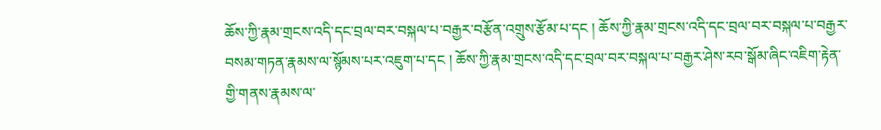ཆོས་ཀྱི་རྣམ་གྲངས་འདི་དང་བྲལ་བར་བསྐལ་པ་བརྒྱར་བརྩོན་འགྲུས་རྩོམ་པ་དང ། ཆོས་ཀྱི་རྣམ་གྲངས་འདི་དང་བྲལ་བར་བསྐལ་པ་བརྒྱར་བསམ་གཏན་རྣམས་ལ་སྙོམས་པར་འཇུག་པ་དང ། ཆོས་ཀྱི་རྣམ་གྲངས་འདི་དང་བྲལ་བར་བསྐལ་པ་བརྒྱར་ཤེས་རབ་སྒོམ་ཞིང་འཇིག་རྟེན་གྱི་གནས་རྣམས་ལ་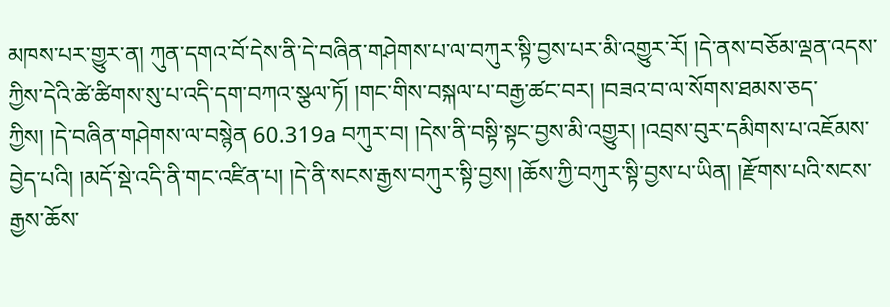མཁས་པར་གྱུར་ན། ཀུན་དགའ་བོ་དེས་ནི་དེ་བཞིན་གཤེགས་པ་ལ་བཀུར་སྟི་བྱས་པར་མི་འགྱུར་རོ། །དེ་ནས་བཅོམ་ལྡན་འདས་ཀྱིས་དེའི་ཚེ་ཚིགས་སུ་པ་འདི་དག་བཀའ་སྩལ་ཏོ། །གང་གིས་བསྐལ་པ་བརྒྱ་ཚང་བར། །བཟའ་བ་ལ་སོགས་ཐམས་ཅད་ཀྱིས། །དེ་བཞིན་གཤེགས་ལ་བསྙེན 60.319a བཀུར་བ། །དེས་ནི་བསྟི་སྟང་བྱས་མི་འགྱུར། །འབྲས་བུར་དམིགས་པ་འཇོམས་བྱེད་པའི། །མདོ་སྡེ་འདི་ནི་གང་འཛིན་པ། །དེ་ནི་སངས་རྒྱས་བཀུར་སྟི་བྱས། །ཆོས་ཀྱི་བཀུར་སྟི་བྱས་པ་ཡིན། །རྫོགས་པའི་སངས་རྒྱས་ཆོས་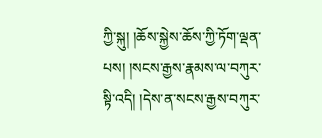ཀྱི་སྐུ། །ཆོས་སྐྱེས་ཆོས་ཀྱི་ཏོག་ལྡན་པས། །སངས་རྒྱས་རྣམས་ལ་བཀུར་སྟི་འདི། །དེས་ན་སངས་རྒྱས་བཀུར་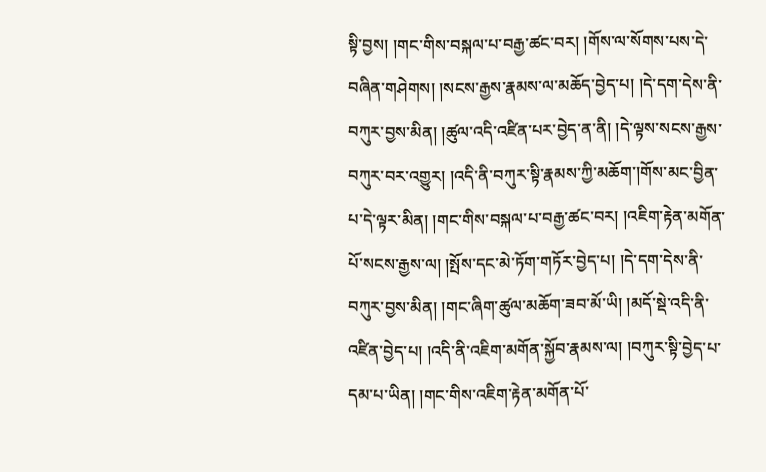སྟི་བྱས། །གང་གིས་བསྐལ་པ་བརྒྱ་ཚང་བར། །གོས་ལ་སོགས་པས་དེ་བཞིན་གཤེགས། །སངས་རྒྱས་རྣམས་ལ་མཆོད་བྱེད་པ། །དེ་དག་དེས་ནི་བཀུར་བྱས་མིན། །ཚུལ་འདི་འཛིན་པར་བྱེད་ན་ནི། །དེ་ལྟས་སངས་རྒྱས་བཀུར་བར་འགྱུར། །འདི་ནི་བཀུར་སྟི་རྣམས་ཀྱི་མཆོག་།གོས་མང་བྱིན་པ་དེ་ལྟར་མིན། །གང་གིས་བསྐལ་པ་བརྒྱ་ཚང་བར། །འཇིག་རྟེན་མགོན་པོ་སངས་རྒྱས་ལ། །སྤོས་དང་མེ་ཏོག་གཏོར་བྱེད་པ། །དེ་དག་དེས་ནི་བཀུར་བྱས་མིན། །གང་ཞིག་ཚུལ་མཆོག་ཟབ་མོ་ཡི། །མདོ་སྡེ་འདི་ནི་འཛིན་བྱེད་པ། །འདི་ནི་འཇིག་མགོན་སྐྱོབ་རྣམས་ལ། །བཀུར་སྟི་བྱེད་པ་དམ་པ་ཡིན། །གང་གིས་འཇིག་རྟེན་མགོན་པོ་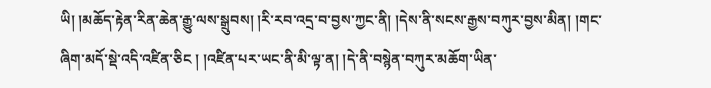ཡི། །མཆོད་རྟེན་རིན་ཆེན་རྒྱུ་ལས་སྒྲུབས། །རི་རབ་འདྲ་བ་བྱས་ཀྱང་ནི། །དེས་ནི་སངས་རྒྱས་བཀུར་བྱས་མིན། །གང་ཞིག་མདོ་སྡེ་འདི་འཛིན་ཅིང ། །འཛིན་པར་ཡང་ནི་མི་ལྟ་ན། །དེ་ནི་བསྙེན་བཀུར་མཆོག་ཡིན་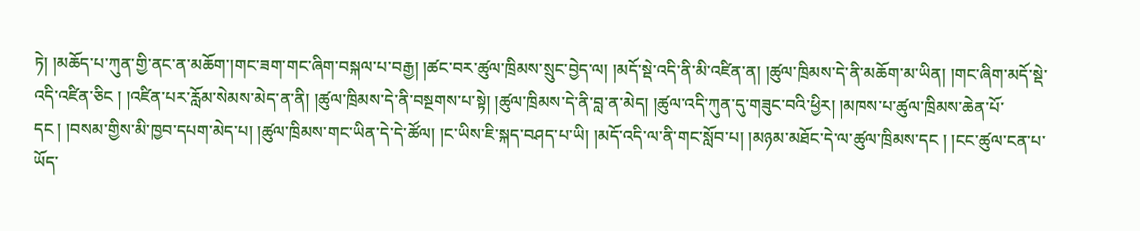ཏེ། །མཆོད་པ་ཀུན་གྱི་ནང་ན་མཆོག་།གང་ཟག་གང་ཞིག་བསྐལ་པ་བརྒྱ། །ཚང་བར་ཚུལ་ཁྲིམས་སྲུང་བྱེད་ལ། །མདོ་སྡེ་འདི་ནི་མི་འཛིན་ན། །ཚུལ་ཁྲིམས་དེ་ནི་མཆོག་མ་ཡིན། །གང་ཞིག་མདོ་སྡེ་འདི་འཛིན་ཅིང ། །འཛིན་པར་རློམ་སེམས་མེད་ན་ནི། །ཚུལ་ཁྲིམས་དེ་ནི་བསྔགས་པ་སྟེ། །ཚུལ་ཁྲིམས་དེ་ནི་བླ་ན་མེད། །ཚུལ་འདི་ཀུན་དུ་གཟུང་བའི་ཕྱིར། །མཁས་པ་ཚུལ་ཁྲིམས་ཆེན་པོ་དང ། །བསམ་གྱིས་མི་ཁྱབ་དཔག་མེད་པ། །ཚུལ་ཁྲིམས་གང་ཡིན་དེ་དེ་ཚོལ། །ང་ཡིས་ཇི་སྐད་བཤད་པ་ཡི། །མདོ་འདི་ལ་ནི་གང་སློབ་པ། །མཉམ་མཐོང་དེ་ལ་ཚུལ་ཁྲིམས་དང ། །ངང་ཚུལ་ངན་པ་ཡོད་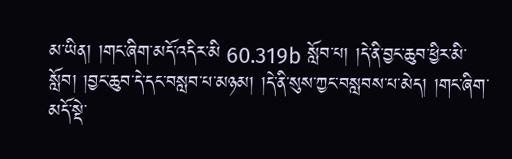མ་ཡིན། །གང་ཞིག་མདོ་འདིར་མི 60.319b སློབ་པ། །དེ་ནི་བྱང་ཆུབ་ཕྱིར་མི་སློབ། །བྱང་ཆུབ་དེ་དང་བསླབ་པ་མཉམ། །དེ་ནི་སུས་ཀྱང་བསླབས་པ་མེད། །གང་ཞིག་མདོ་སྡེ་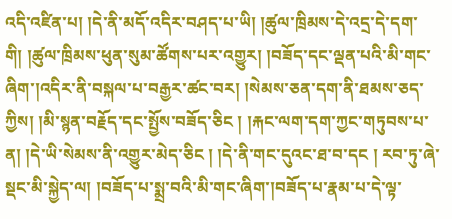འདི་འཛིན་པ། །དེ་ནི་མདོ་འདིར་བཤད་པ་ཡི། །ཚུལ་ཁྲིམས་དེ་འདྲ་དེ་དག་གི། །ཚུལ་ཁྲིམས་ཕུན་སུམ་ཚོགས་པར་འགྱུར། །བཟོད་དང་ལྡན་པའི་མི་གང་ཞིག་།འདིར་ནི་བསྐལ་པ་བརྒྱར་ཚང་བར། །སེམས་ཅན་དག་ནི་ཐམས་ཅད་ཀྱིས། །མི་སྙན་བརྗོད་དང་སྤྱོས་བཟོད་ཅིང ། །རྐང་ལག་དག་ཀྱང་གཏུབས་པ་ན། །དེ་ཡི་སེམས་ནི་འགྱུར་མེད་ཅིང ། །དེ་ནི་གང་དུའང་ཐ་བ་དང ། རབ་ཏུ་ཞེ་སྡང་མི་སྐྱེད་ལ། །བཟོད་པ་སྨྲ་བའི་མི་གང་ཞིག་།བཟོད་པ་རྣམ་པ་དེ་ལྟ་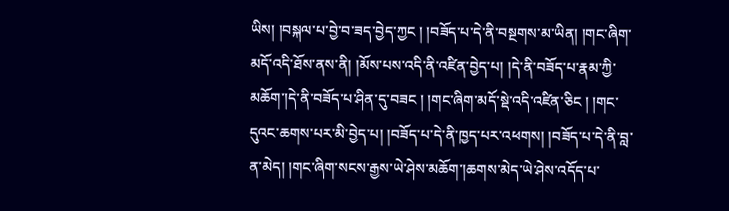ཡིས། །བསྐལ་པ་བྱེ་བ་ཟད་བྱེད་ཀྱང ། །བཟོད་པ་དེ་ནི་བསྔགས་མ་ཡིན། །གང་ཞིག་མདོ་འདི་ཐོས་ནས་ནི། །མོས་པས་འདི་ནི་འཛིན་བྱེད་པ། །དེ་ནི་བཟོད་པ་རྣམ་ཀྱི་མཆོག་།དེ་ནི་བཟོད་པ་ཤིན་དུ་བཟང ། །གང་ཞིག་མདོ་སྡེ་འདི་འཛིན་ཅིང ། །གང་དུའང་ཆགས་པར་མི་བྱེད་པ། །བཟོད་པ་དེ་ནི་ཁྱད་པར་འཕགས། །བཟོད་པ་དེ་ནི་བླ་ན་མེད། །གང་ཞིག་སངས་རྒྱས་ཡེ་ཤེས་མཆོག་།ཆགས་མེད་ཡེ་ཤེས་འདོད་པ་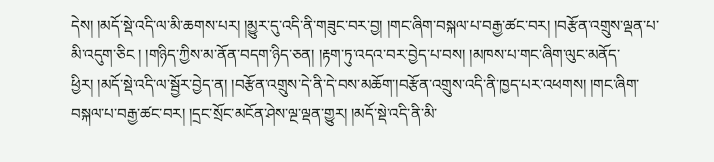དེས། །མདོ་སྡེ་འདི་ལ་མི་ཆགས་པར། །མྱུར་དུ་འདི་ནི་གཟུང་བར་བྱ། །གང་ཞིག་བསྐལ་པ་བརྒྱ་ཚང་བར། །བརྩོན་འགྲུས་ལྡན་པ་མི་འདུག་ཅིང ། །གཉིད་ཀྱིས་མ་ནོན་བདག་ཉིད་ཅན། །རྟག་ཏུ་འདའ་བར་བྱེད་པ་བས། །མཁས་པ་གང་ཞིག་ལུང་མནོད་ཕྱིར། །མདོ་སྡེ་འདི་ལ་སྦྱོར་བྱེད་ན། །བརྩོན་འགྲུས་དེ་ནི་དེ་བས་མཆོག་།བརྩོན་འགྲུས་འདི་ནི་ཁྱད་པར་འཕགས། །གང་ཞིག་བསྐལ་པ་བརྒྱ་ཚང་བར། །དྲང་སྲོང་མངོན་ཤེས་ལྔ་ལྡན་གྱུར། །མདོ་སྡེ་འདི་ནི་མི་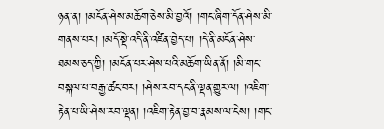ཉན་ན། །མངོན་ཤེས་མཆོག་ཅེས་མི་བྱའོ། །གང་ཞིག་དོན་ཤེས་མི་གནས་པར། །མདོ་སྡེ་འདི་ནི་འཛིན་བྱེད་པ། །དེ་ནི་མངོན་ཤེས་ཐམས་ཅད་ཀྱི། །མངོན་པར་ཤེས་པའི་མཆོག་ཡིན་ནོ། །མི་གང་བསྐལ་པ་བརྒྱ་ཚང་བར། །ཤེས་རབ་དང་ནི་ལྡན་གྱུར་ལ། །འཇིག་རྟེན་པ་ཡི་ཤེས་རབ་ལྡན། །འཇིག་རྟེན་བྱ་བ་རྣམས་ལ་ངེས། །གང་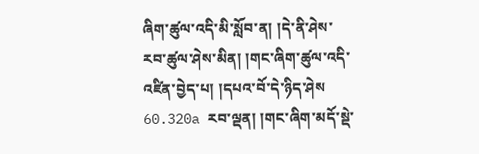ཞིག་ཚུལ་འདི་མི་སློབ་ན། །དེ་ནི་ཤེས་རབ་ཚུལ་ཤེས་མིན། །གང་ཞིག་ཚུལ་འདི་འཛིན་བྱེད་པ། །དཔའ་བོ་དེ་ཉིད་ཤེས 60.320a རབ་ལྡན། །གང་ཞིག་མདོ་སྡེ་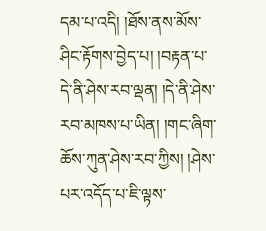དམ་པ་འདི། །ཐོས་ནས་མོས་ཤིང་རྟོགས་བྱེད་པ། །བརྟན་པ་དེ་ནི་ཤེས་རབ་ལྡན། །དེ་ནི་ཤེས་རབ་མཁས་པ་ཡིན། །གང་ཞིག་ཆོས་ཀུན་ཤེས་རབ་ཀྱིས། །ཤེས་པར་འདོད་པ་ཇི་ལྟས་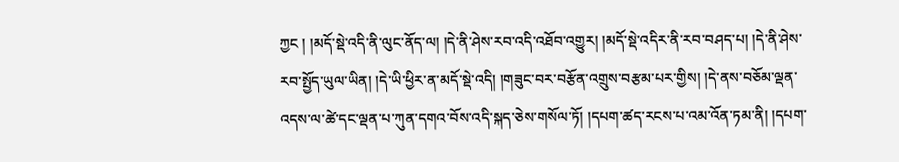ཀྱང ། །མདོ་སྡེ་འདི་ནི་ལུང་ནོད་ལ། །དེ་ནི་ཤེས་རབ་འདི་འཐོབ་འགྱུར། །མདོ་སྡེ་འདིར་ནི་རབ་བཤད་པ། །དེ་ནི་ཤེས་རབ་སྤྱོད་ཡུལ་ཡིན། །དེ་ཡི་ཕྱིར་ན་མདོ་སྡེ་འདི། །གཟུང་བར་བརྩོན་འགྲུས་བརྩམ་པར་གྱིས། །དེ་ནས་བཅོམ་ལྡན་འདས་ལ་ཚེ་དང་ལྡན་པ་ཀུན་དགའ་བོས་འདི་སྐད་ཅེས་གསོལ་ཏོ། །དཔག་ཚད་རངས་པ་འམ་འོན་ཏམ་ནི། །དཔག་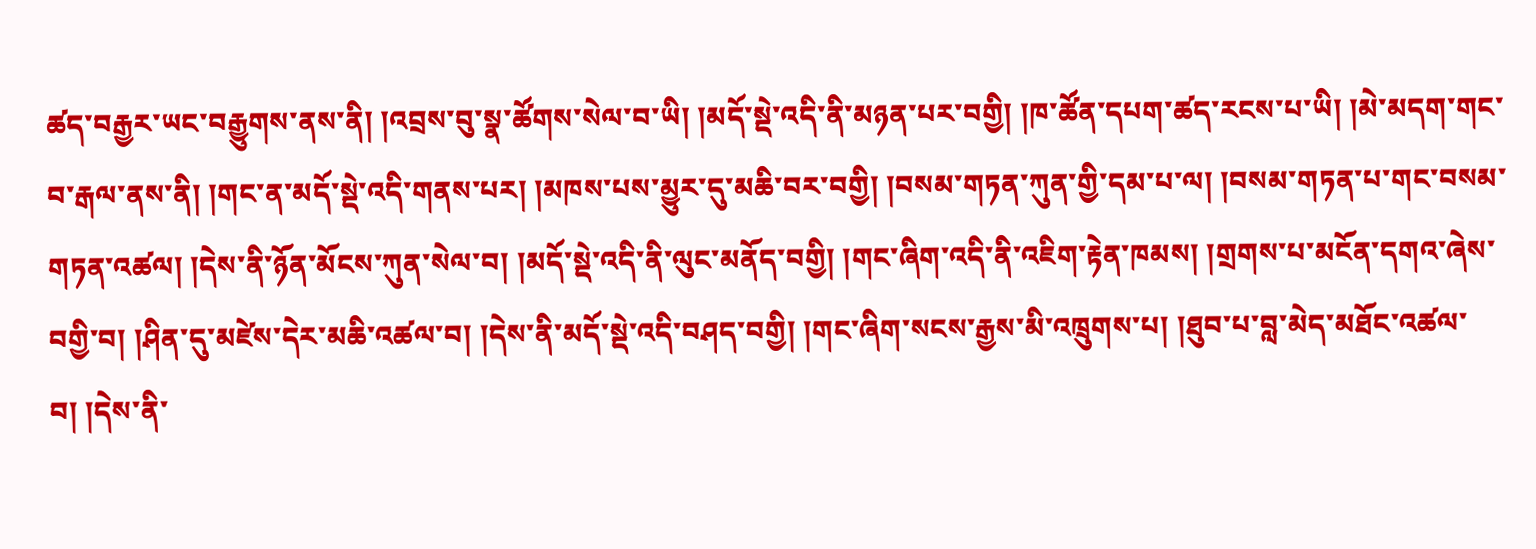ཚད་བརྒྱར་ཡང་བརྒྱུགས་ནས་ནི། །འབྲས་བུ་སྣ་ཚོགས་སེལ་བ་ཡི། །མདོ་སྡེ་འདི་ནི་མཉན་པར་བགྱི། །ཁ་ཚོན་དཔག་ཚད་རངས་པ་ཡི། །མེ་མདག་གང་བ་རྒལ་ནས་ནི། །གང་ན་མདོ་སྡེ་འདི་གནས་པར། །མཁས་པས་མྱུར་དུ་མཆི་བར་བགྱི། །བསམ་གཏན་ཀུན་གྱི་དམ་པ་ལ། །བསམ་གཏན་པ་གང་བསམ་གཏན་འཚལ། །དེས་ནི་ཉོན་མོངས་ཀུན་སེལ་བ། །མདོ་སྡེ་འདི་ནི་ལུང་མནོད་བགྱི། །གང་ཞིག་འདི་ནི་འཇིག་རྟེན་ཁམས། །གྲགས་པ་མངོན་དགའ་ཞེས་བགྱི་བ། །ཤིན་དུ་མཛེས་དེར་མཆི་འཚལ་བ། །དེས་ནི་མདོ་སྡེ་འདི་བཤད་བགྱི། །གང་ཞིག་སངས་རྒྱས་མི་འཁྲུགས་པ། །ཐུབ་པ་བླ་མེད་མཐོང་འཚལ་བ། །དེས་ནི་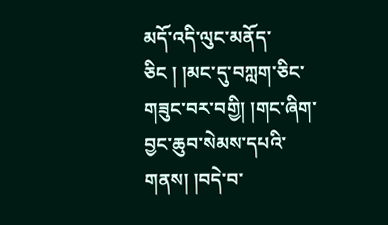མདོ་འདི་ལུང་མནོད་ཅིང ། །མང་དུ་བཀླག་ཅིང་གཟུང་བར་བགྱི། །གང་ཞིག་བྱང་ཆུབ་སེམས་དཔའི་གནས། །བདེ་བ་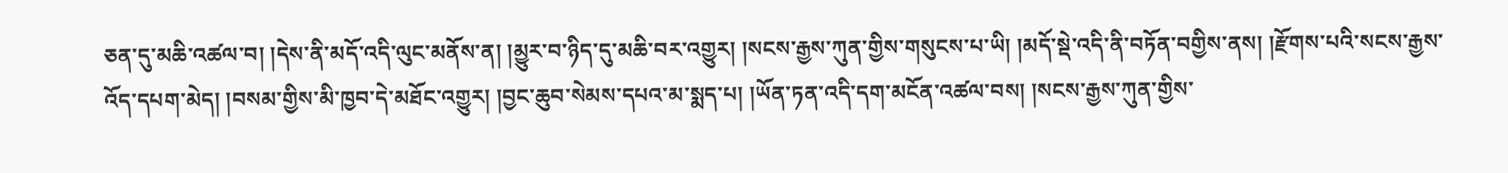ཅན་དུ་མཆི་འཚལ་བ། །དེས་ནི་མདོ་འདི་ལུང་མནོས་ན། །མྱུར་བ་ཉིད་དུ་མཆི་བར་འགྱུར། །སངས་རྒྱས་ཀུན་གྱིས་གསུངས་པ་ཡི། །མདོ་སྡེ་འདི་ནི་བཏོན་བགྱིས་ནས། །རྫོགས་པའི་སངས་རྒྱས་འོད་དཔག་མེད། །བསམ་གྱིས་མི་ཁྱབ་དེ་མཐོང་འགྱུར། །བྱང་ཆུབ་སེམས་དཔའ་མ་སྨད་པ། །ཡོན་ཏན་འདི་དག་མངོན་འཚལ་བས། །སངས་རྒྱས་ཀུན་གྱིས་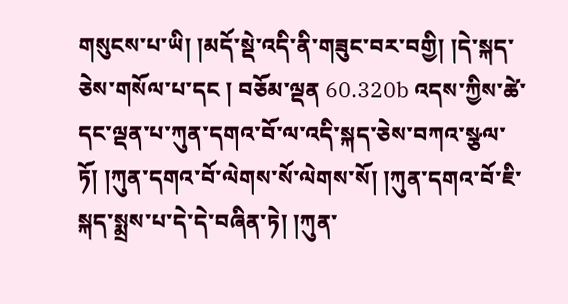གསུངས་པ་ཡི། །མདོ་སྡེ་འདི་ནི་གཟུང་བར་བགྱི། །དེ་སྐད་ཅེས་གསོལ་པ་དང ། བཅོམ་ལྡན 60.320b འདས་ཀྱིས་ཚེ་དང་ལྡན་པ་ཀུན་དགའ་བོ་ལ་འདི་སྐད་ཅེས་བཀའ་སྩལ་ཏོ། །ཀུན་དགའ་བོ་ལེགས་སོ་ལེགས་སོ། །ཀུན་དགའ་བོ་ཇི་སྐད་སྨྲས་པ་དེ་དེ་བཞིན་ཏེ། །ཀུན་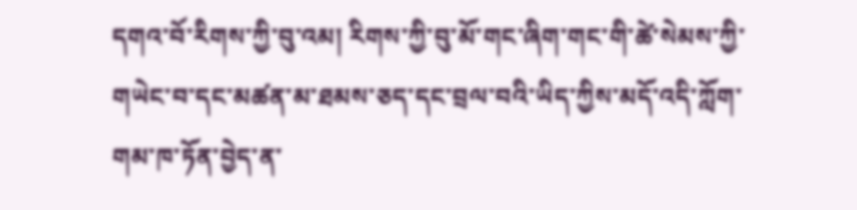དགའ་བོ་རིགས་ཀྱི་བུ་འམ། རིགས་ཀྱི་བུ་མོ་གང་ཞིག་གང་གི་ཚེ་སེམས་ཀྱི་གཡེང་བ་དང་མཚན་མ་ཐམས་ཅད་དང་བྲལ་བའི་ཡིད་ཀྱིས་མདོ་འདི་ཀློག་གམ་ཁ་ཏོན་བྱེད་ན་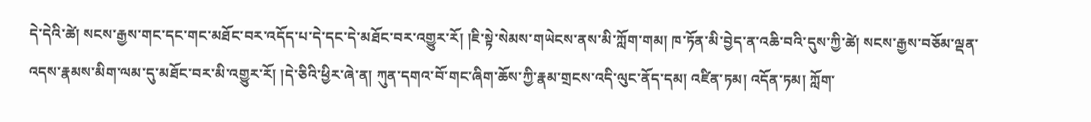དེ་དེའི་ཚེ། སངས་རྒྱས་གང་དང་གང་མཐོང་བར་འདོད་པ་དེ་དང་དེ་མཐོང་བར་འགྱུར་རོ། །ཇི་སྟེ་སེམས་གཡེངས་ནས་མི་ཀློག་གམ། ཁ་ཏོན་མི་བྱེད་ན་འཆི་བའི་དུས་ཀྱི་ཚེ། སངས་རྒྱས་བཅོམ་ལྡན་འདས་རྣམས་མིག་ལམ་དུ་མཐོང་བར་མི་འགྱུར་རོ། །དེ་ཅིའི་ཕྱིར་ཞེ་ན། ཀུན་དགའ་བོ་གང་ཞིག་ཆོས་ཀྱི་རྣམ་གྲངས་འདི་ལུང་ནོད་དམ། འཛིན་ཏམ། འདོན་ཏམ། ཀློག་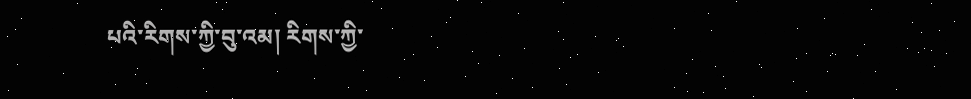པའི་རིགས་ཀྱི་བུ་འམ། རིགས་ཀྱི་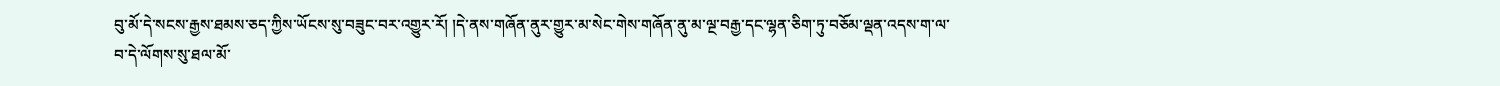བུ་མོ་དེ་སངས་རྒྱས་ཐམས་ཅད་ཀྱིས་ཡོངས་སུ་བཟུང་བར་འགྱུར་རོ། །དེ་ནས་གཞོན་ནུར་གྱུར་མ་སེང་གེས་གཞོན་ནུ་མ་ལྔ་བརྒྱ་དང་ལྷན་ཅིག་ཏུ་བཅོམ་ལྡན་འདས་ག་ལ་བ་དེ་ལོགས་སུ་ཐལ་མོ་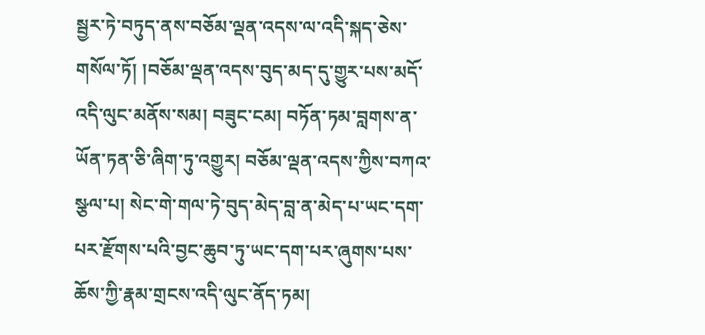སྦྱར་ཏེ་བཏུད་ནས་བཅོམ་ལྡན་འདས་ལ་འདི་སྐད་ཅེས་གསོལ་ཏོ། །བཅོམ་ལྡན་འདས་བུད་མད་དུ་གྱུར་པས་མདོ་འདི་ལུང་མནོས་སམ། བཟུང་ངམ། བཏོན་ཏམ་བླགས་ན་ཡོན་ཏན་ཅི་ཞིག་ཏུ་འགྱུར། བཅོམ་ལྡན་འདས་ཀྱིས་བཀའ་སྩལ་པ། སེང་གེ་གལ་ཏེ་བུད་མེད་བླ་ན་མེད་པ་ཡང་དག་པར་རྫོགས་པའི་བྱང་ཆུབ་ཏུ་ཡང་དག་པར་ཞུགས་པས་ཆོས་ཀྱི་རྣམ་གྲངས་འདི་ལུང་ནོད་ཏམ།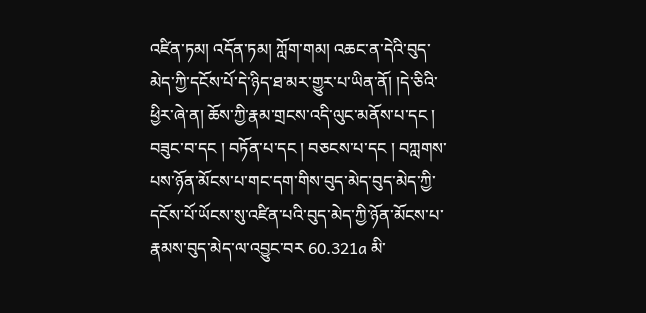འཛིན་ཏམ། འདོན་ཏམ། ཀློག་གམ། འཆང་ན་དེའི་བུད་མེད་ཀྱི་དངོས་པོ་དེ་ཉིད་ཐ་མར་གྱུར་པ་ཡིན་ནོ། །དེ་ཅིའི་ཕྱིར་ཞེ་ན། ཆོས་ཀྱི་རྣམ་གྲངས་འདི་ལུང་མནོས་པ་དང ། བཟུང་བ་དང ། བཏོན་པ་དང ། བཅངས་པ་དང ། བཀླགས་པས་ཉོན་མོངས་པ་གང་དག་གིས་བུད་མེད་བུད་མེད་ཀྱི་དངོས་པོ་ཡོངས་སུ་འཛིན་པའི་བུད་མེད་ཀྱི་ཉོན་མོངས་པ་རྣམས་བུད་མེད་ལ་འབྱུང་བར 60.321a མི་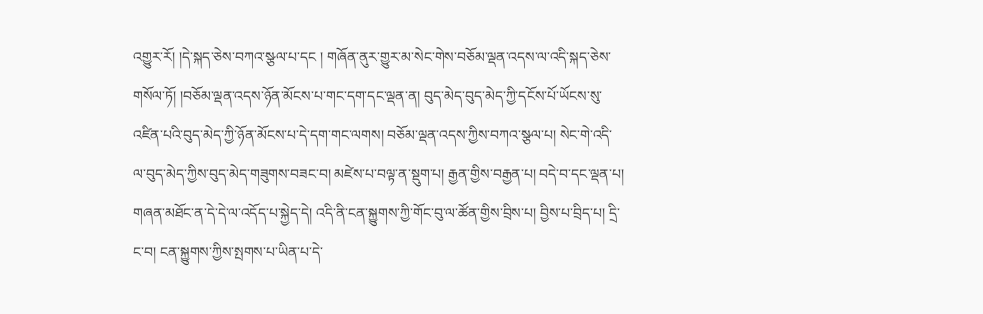འགྱུར་རོ། །དེ་སྐད་ཅེས་བཀའ་སྩལ་པ་དང ། གཞོན་ནུར་གྱུར་མ་སེང་གེས་བཅོམ་ལྡན་འདས་ལ་འདི་སྐད་ཅེས་གསོལ་ཏོ། །བཅོམ་ལྡན་འདས་ཉོན་མོངས་པ་གང་དག་དང་ལྡན་ན། བུད་མེད་བུད་མེད་ཀྱི་དངོས་པོ་ཡོངས་སུ་འཛིན་པའི་བུད་མེད་ཀྱི་ཉོན་མོངས་པ་དེ་དག་གང་ལགས། བཅོམ་ལྡན་འདས་ཀྱིས་བཀའ་སྩལ་པ། སེང་གེ་འདི་ལ་བུད་མེད་ཀྱིས་བུད་མེད་གཟུགས་བཟང་བ། མཛེས་པ་བལྟ་ན་སྡུག་པ། རྒྱན་གྱིས་བརྒྱན་པ། བདེ་བ་དང་ལྡན་པ། གཞན་མཐོང་ན་དེ་དེ་ལ་འདོད་པ་སྐྱེད་དེ། འདི་ནི་ངན་སྐྱུགས་ཀྱི་གོང་བུ་ལ་ཚོན་གྱིས་བྲིས་པ། བྱིས་པ་བྲིད་པ། དྲི་ང་བ། ངན་སྐྱུགས་ཀྱིས་སྤགས་པ་ཡིན་པ་དེ་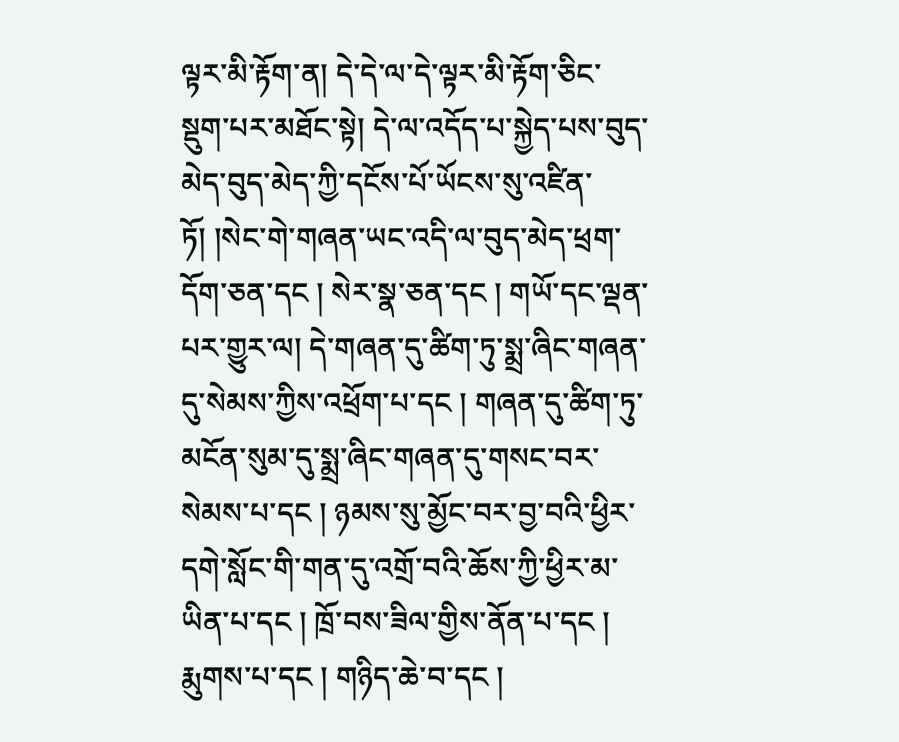ལྟར་མི་རྟོག་ན། དེ་དེ་ལ་དེ་ལྟར་མི་རྟོག་ཅིང་སྡུག་པར་མཐོང་སྟེ། དེ་ལ་འདོད་པ་སྐྱེད་པས་བུད་མེད་བུད་མེད་ཀྱི་དངོས་པོ་ཡོངས་སུ་འཛིན་ཏོ། །སེང་གེ་གཞན་ཡང་འདི་ལ་བུད་མེད་ཕྲག་དོག་ཅན་དང ། སེར་སྣ་ཅན་དང ། གཡོ་དང་ལྡན་པར་གྱུར་ལ། དེ་གཞན་དུ་ཚིག་ཏུ་སྨྲ་ཞིང་གཞན་དུ་སེམས་ཀྱིས་འཕྲོག་པ་དང ། གཞན་དུ་ཚིག་ཏུ་མངོན་སུམ་དུ་སྨྲ་ཞིང་གཞན་དུ་གསང་བར་སེམས་པ་དང ། ཉམས་སུ་མྱོང་བར་བྱ་བའི་ཕྱིར་དགེ་སློང་གི་གན་དུ་འགྲོ་བའི་ཆོས་ཀྱི་ཕྱིར་མ་ཡིན་པ་དང ། ཁྲོ་བས་ཟིལ་གྱིས་ནོན་པ་དང ། རྨུགས་པ་དང ། གཉིད་ཆེ་བ་དང །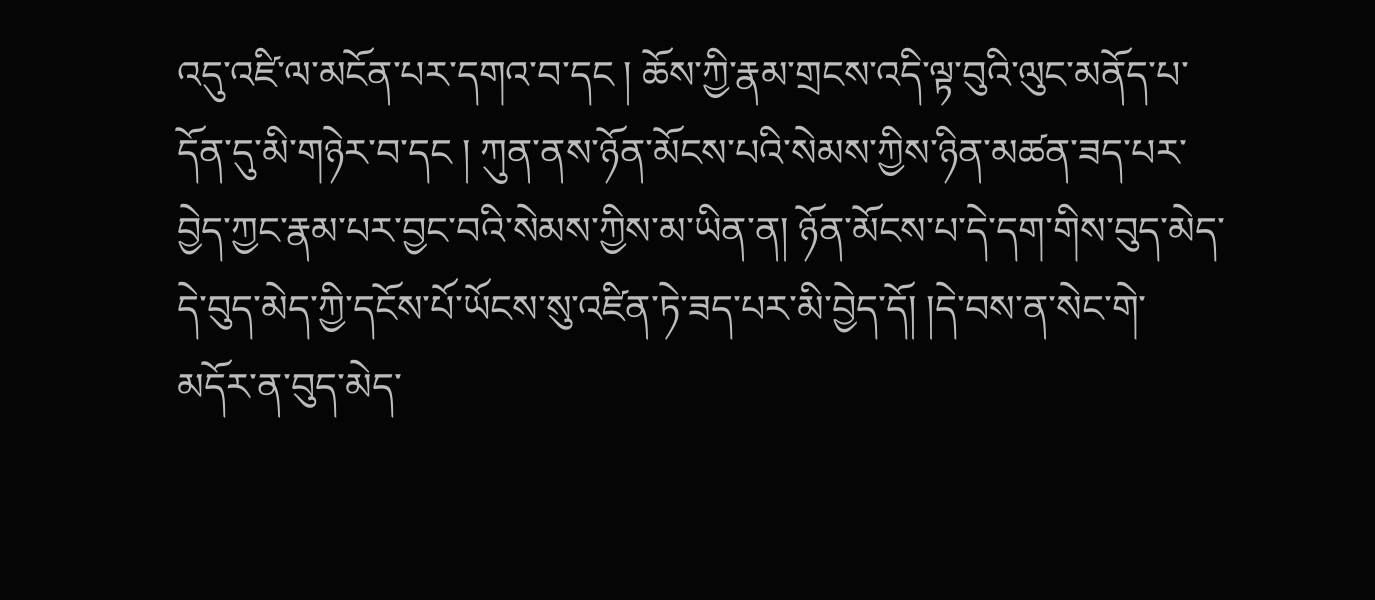འདུ་འཛི་ལ་མངོན་པར་དགའ་བ་དང ། ཆོས་ཀྱི་རྣམ་གྲངས་འདི་ལྟ་བུའི་ལུང་མནོད་པ་དོན་དུ་མི་གཉེར་བ་དང ། ཀུན་ནས་ཉོན་མོངས་པའི་སེམས་ཀྱིས་ཉིན་མཚན་ཟད་པར་བྱེད་ཀྱང་རྣམ་པར་བྱང་བའི་སེམས་ཀྱིས་མ་ཡིན་ན། ཉོན་མོངས་པ་དེ་དག་གིས་བུད་མེད་དེ་བུད་མེད་ཀྱི་དངོས་པོ་ཡོངས་སུ་འཛིན་ཏེ་ཟད་པར་མི་བྱེད་དོ། །དེ་བས་ན་སེང་གེ་མདོར་ན་བུད་མེད་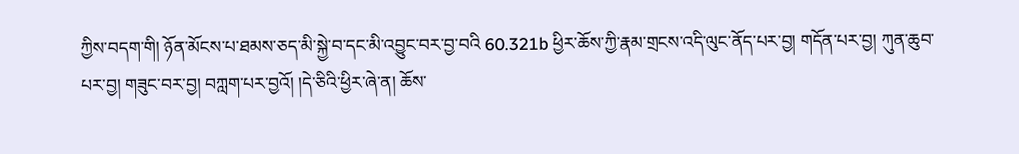ཀྱིས་བདག་གི། ཉོན་མོངས་པ་ཐམས་ཅད་མི་སྐྱེ་བ་དང་མི་འབྱུང་བར་བྱ་བའི 60.321b ཕྱིར་ཆོས་ཀྱི་རྣམ་གྲངས་འདི་ལུང་ནོད་པར་བྱ། གདོན་པར་བྱ། ཀུན་ཆུབ་པར་བྱ། གཟུང་བར་བྱ། བཀླག་པར་བྱའོ། །དེ་ཅིའི་ཕྱིར་ཞེ་ན། ཆོས་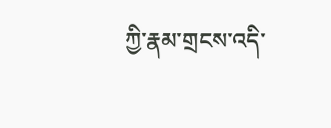ཀྱི་རྣམ་གྲངས་འདི་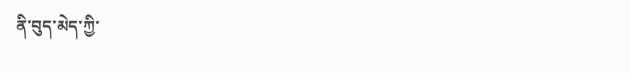ནི་བུད་མེད་ཀྱི་